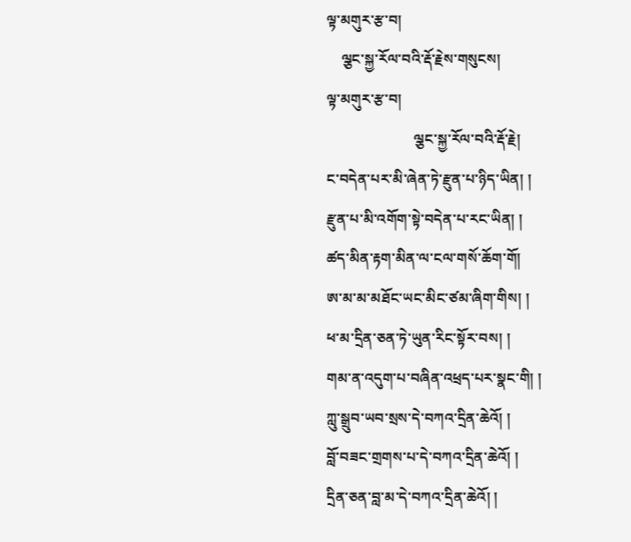ལྟ་མགུར་རྩ་བ།
    ལྕང་སྐྱ་རོལ་བའི་རྡོ་རྗེས་གསུངས།
ལྟ་མགུར་རྩ་བ།
                        ལྕང་སྐྱ་རོལ་བའི་རྡོ་རྗེ།
ང་བདེན་པར་མི་ཞེན་ཏེ་རྫུན་པ་ཉིད་ཡིན། །
རྫུན་པ་མི་འགོག་སྟེ་བདེན་པ་རང་ཡིན། །
ཚད་མིན་རྟག་མིན་ལ་ངལ་གསོ་ཆོག་གོ།
ཨ་མ་མ་མཐོང་ཡང་མིང་ཙམ་ཞིག་གིས། །
ཕ་མ་དྲིན་ཅན་ཏེ་ཡུན་རིང་སྟོར་བས། །
གམ་ན་འདུག་པ་བཞིན་འཕྲད་པར་སྣང་གི། །
ཀླུ་སྒྲུབ་ཡབ་སྲས་དེ་བཀའ་དྲིན་ཆེའོ། །
བློ་བཟང་གྲགས་པ་དེ་བཀའ་དྲིན་ཆེའོ། །
དྲིན་ཅན་བླ་མ་དེ་བཀའ་དྲིན་ཆེའོ། །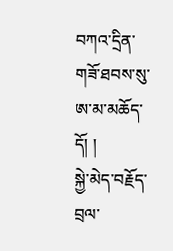བཀའ་དྲིན་གཟོ་ཐབས་སུ་ཨ་མ་མཆོད་དོ། །
སྐྱེ་མེད་བརྗོད་བྲལ་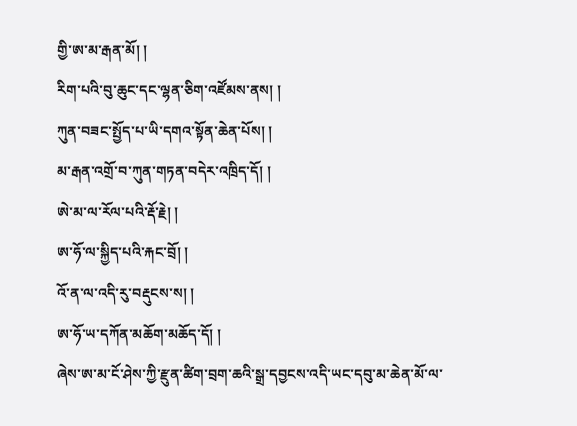གྱི་ཨ་མ་རྒན་མོ། །
རིག་པའི་བུ་ཆུང་དང་ལྷན་ཅིག་འཛོམས་ནས། །
ཀུན་བཟང་སྤྱོད་པ་ཡི་དགའ་སྟོན་ཆེན་པོས། །
མ་རྒན་འགྲོ་བ་ཀུན་གཏན་བདེར་འཁྲིད་དོ། །
ཨེ་མ་ལ་རོལ་པའི་རྡོ་རྗེ། །
ཨ་ཧོ་ལ་སྐྱིད་པའི་རྐང་བྲོ། །
འོ་ན་ལ་འདི་རུ་བརྡུངས་ས། །
ཨ་ཧོ་ཡ་དཀོན་མཆོག་མཆོད་དོ། །
ཞེས་ཨ་མ་ངོ་ཤེས་ཀྱི་རྫུན་ཚིག་བྲག་ཆའི་སྒྲ་དབྱངས་འདི་ཡང་དབུ་མ་ཆེན་མོ་ལ་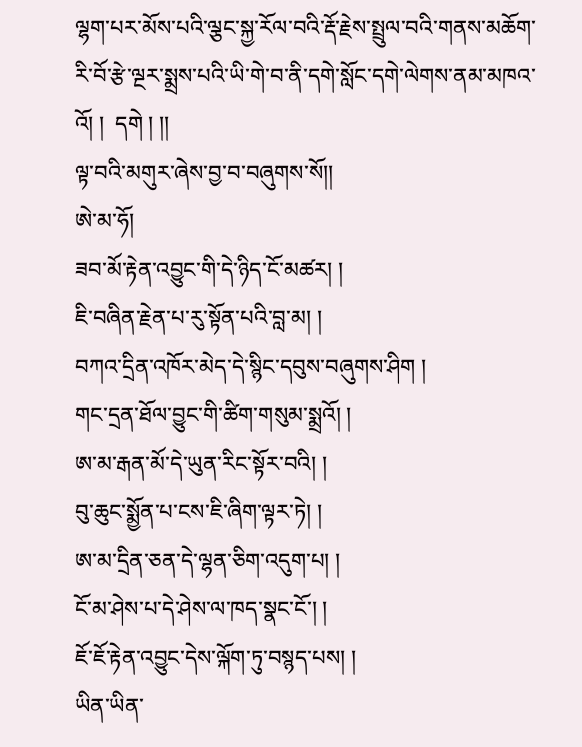ལྷག་པར་མོས་པའི་ལྕང་སྐྱ་རོལ་བའི་རྡོ་རྗེས་སྤྲུལ་བའི་གནས་མཆོག་རི་བོ་རྩེ་ལྔར་སྨྲས་པའི་ཡི་གེ་བ་ནི་དགེ་སློང་དགེ་ལེགས་ནམ་མཁའ་འོ། །  དགེ ། །།
ལྟ་བའི་མགུར་ཞེས་བྱ་བ་བཞུགས་སོ།།
ཨེ་མ་ཧོ།
ཟབ་མོ་རྟེན་འབྱུང་གི་དེ་ཉིད་ངོ་མཚར། །
ཇི་བཞིན་རྗེན་པ་རུ་སྟོན་པའི་བླ་མ། །
བཀའ་དྲིན་འཁོར་མེད་དེ་སྙིང་དབུས་བཞུགས་ཤིག །
གང་དྲན་ཐོལ་བྱུང་གི་ཚིག་གསུམ་སྨྲའོ། །
ཨ་མ་རྒན་མོ་དེ་ཡུན་རིང་སྟོར་བའི། །
བུ་ཆུང་སྨྱོན་པ་ངས་ཇི་ཞིག་ལྟར་ཏེ། །
ཨ་མ་དྲིན་ཅན་དེ་ལྷན་ཅིག་འདུག་པ། །
ངོ་མ་ཤེས་པ་དེ་ཤེས་ལ་ཁད་སྣང་ངོ་། །
ཇོ་ཇོ་རྟེན་འབྱུང་དེས་ལྐོག་ཏུ་བསྙད་པས། །
ཡིན་ཡིན་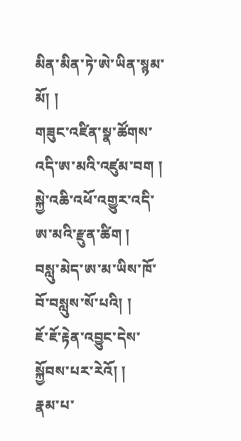མིན་མིན་ཏེ་ཨེ་ཡིན་སྙམ་མོ། །
གཟུང་འཛིན་སྣ་ཚོགས་འདི་ཨ་མའི་འཛུམ་བག །
སྐྱེ་འཆི་འཕོ་འགྱུར་འདི་ཨ་མའི་རྫུན་ཚིག །
བསླུ་མེད་ཨ་མ་ཡིས་ཁོ་བོ་བསླུས་སོ་པའི། །
ཇོ་ཇོ་རྟེན་འབྱུང་དེས་སྐྱོབས་པར་རེའོ། །
རྣམ་པ་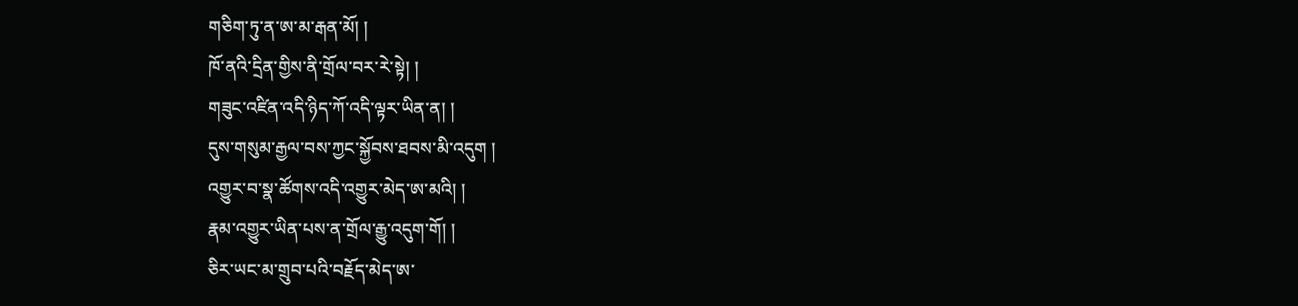གཅིག་ཏུ་ན་ཨ་མ་རྒན་མོ། །
ཁོ་ནའི་དྲིན་གྱིས་ནི་གྲོལ་བར་རེ་སྟེ། །
གཟུང་འཛིན་འདི་ཉིད་ཀོ་འདི་ལྟར་ཡིན་ན། །
དུས་གསུམ་རྒྱལ་བས་ཀྱང་སྐྱོབས་ཐབས་མི་འདུག །
འགྱུར་བ་སྣ་ཚོགས་འདི་འགྱུར་མེད་ཨ་མའི། །
རྣམ་འགྱུར་ཡིན་པས་ན་གྲོལ་རྒྱུ་འདུག་གོ། །
ཅིར་ཡང་མ་གྲུབ་པའི་བརྗོད་མེད་ཨ་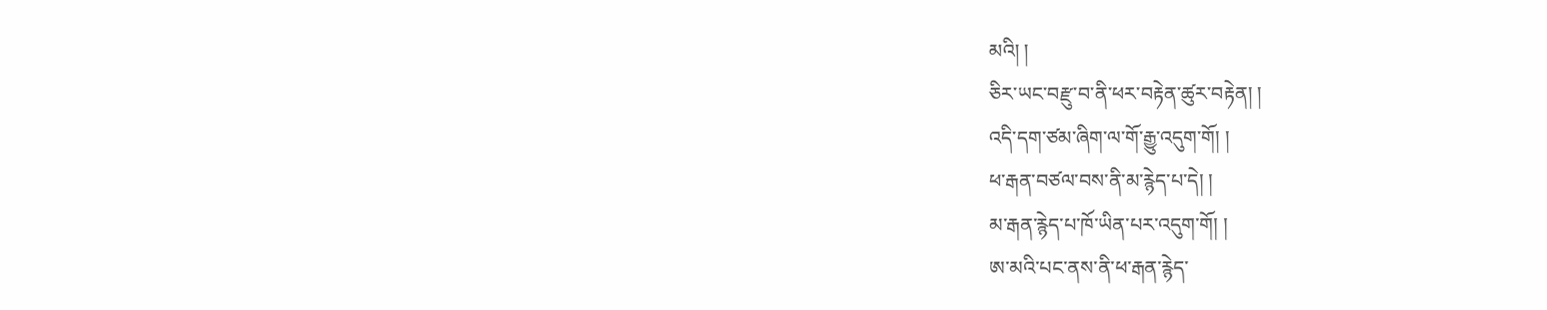མའི། །
ཅིར་ཡང་བརྫུ་བ་ནི་ཕར་བརྟེན་ཚུར་བརྟེན། །
འདི་དག་ཙམ་ཞིག་ལ་གོ་རྒྱུ་འདུག་གོ། །
ཕ་རྒན་བཙལ་བས་ནི་མ་རྙེད་པ་དེ། །
མ་རྒན་རྙེད་པ་ཁོ་ཡིན་པར་འདུག་གོ། །
ཨ་མའི་པང་ནས་ནི་ཕ་རྒན་རྙེད་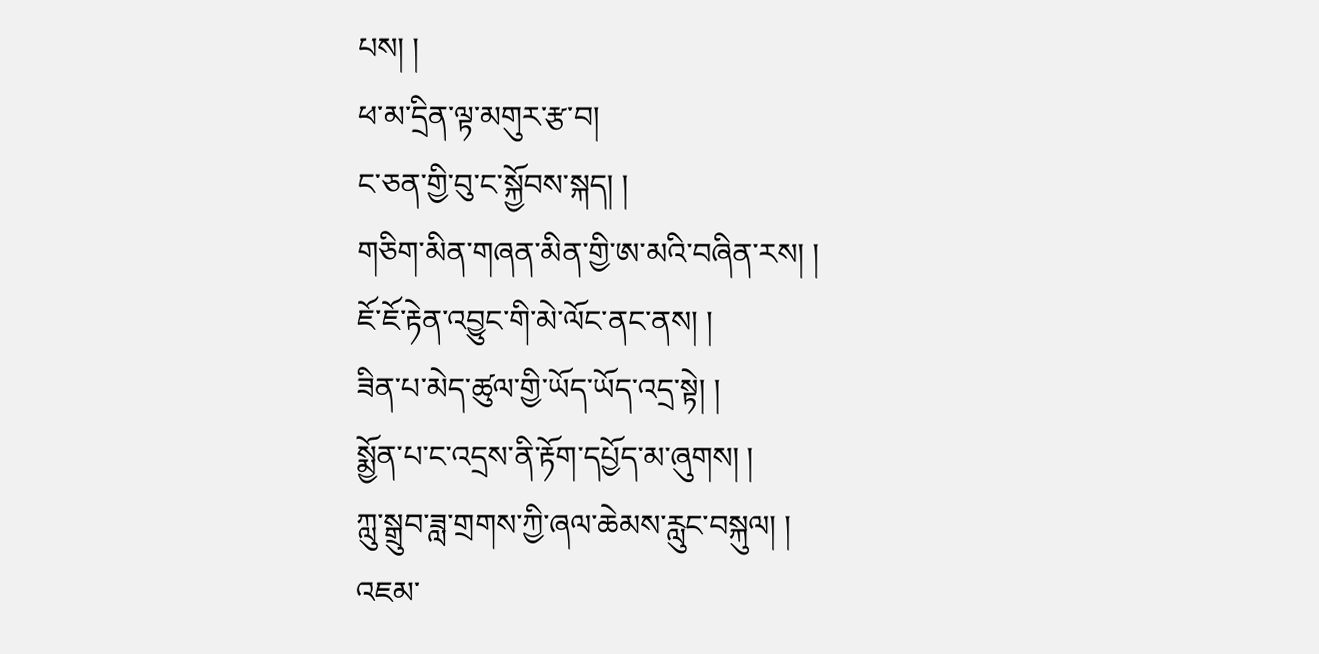པས། །
ཕ་མ་དྲིན་ལྟ་མགུར་རྩ་བ།
ང་ཅན་གྱི་བུ་ང་སྐྱོབས་སྐད། །
གཅིག་མིན་གཞན་མིན་གྱི་ཨ་མའི་བཞིན་རས། །
ཇོ་ཇོ་རྟེན་འབྱུང་གི་མེ་ལོང་ནང་ནས། །
ཟིན་པ་མེད་ཚུལ་གྱི་ཡོད་ཡོད་འདྲ་སྟེ། །
སྨྱོན་པ་ང་འདྲས་ནི་རྟོག་དཔྱོད་མ་ཞུགས། །
ཀླུ་སྒྲུབ་ཟླ་གྲགས་ཀྱི་ཞལ་ཆེམས་རླུང་བསྐུལ། །
འཇམ་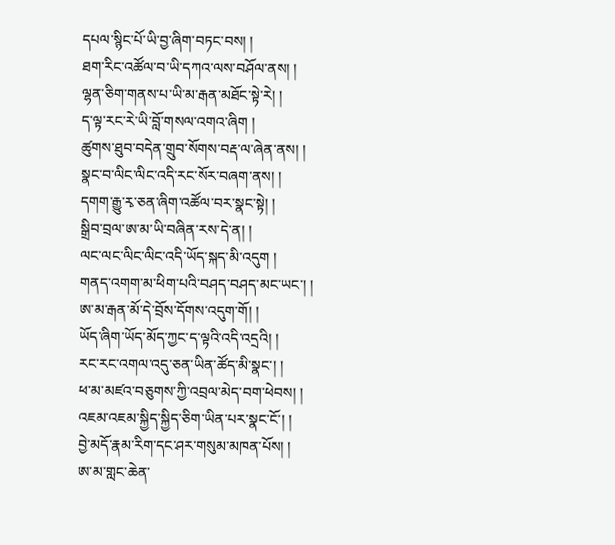དཔལ་སྙིང་པོ་ཡི་བྱ་ཞིག་བཏང་བས། །
ཐག་རིང་འཚོལ་བ་ཡི་དཀའ་ལས་བཤོལ་ནས། །
ལྷན་ཅིག་གནས་པ་ཡི་མ་རྒན་མཐོང་སྟེ་རེ། །
ད་ལྟ་རང་རེ་ཡི་བློ་གསལ་འགའ་ཞིག །
ཚུགས་ཐུབ་བདེན་གྲུབ་སོགས་བརྡ་ལ་ཞེན་ནས། །
སྣང་བ་ལིང་ལིང་འདི་རང་སོར་བཞག་ནས། །
དགག་རྒྱུ་རྭ་ཅན་ཞིག་འཚོལ་བར་སྣང་སྟེ། །
སྒྲིབ་བྲལ་ཨ་མ་ཡི་བཞིན་རས་དེ་ན། །
ལང་ལང་ལིང་ལིང་འདི་ཡོད་སྐད་མི་འདུག །
གནད་འགག་མ་ཕིག་པའི་བཤད་བཤད་མང་ཡང་། །
ཨ་མ་རྒན་མོ་དེ་བྲོས་དོགས་འདུག་གོ། །
ཡོད་ཞིག་ཡོད་མོད་ཀྱང་ད་ལྟའི་འདི་འདྲའི། །
རང་རང་འགལ་འདུ་ཅན་ཡིན་ཚོད་མི་སྣང་། །
ཕ་མ་མཛའ་བཅུགས་ཀྱི་འབྲལ་མེད་བག་ཕེབས། །
འཇམ་འཇམ་སྐྱིད་སྐྱིད་ཅིག་ཡིན་པར་སྣང་ངོ་། །
བྱེ་མདོ་རྣམ་རིག་དང་ཤར་གསུམ་མཁན་པོས། །
ཨ་མ་གླང་ཆེན་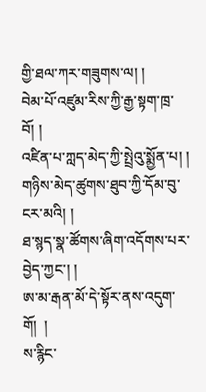གྱི་ཐལ་ཀར་གཟུགས་ལ། །
བེམ་པོ་འཛུམ་རིས་ཀྱི་རྒྱ་སྟག་ཁྲ་བོ། །
འཛིན་པ་ཀླད་མེད་ཀྱི་སྤྲེའུ་སྨྱོན་པ། །
གཉིས་མེད་ཚུགས་ཐུབ་ཀྱི་དོམ་བུ་ངར་མའི། །
ཐ་སྙད་སྣ་ཚོགས་ཞིག་འདོགས་པར་བྱེད་ཀྱང་། །
ཨ་མ་རྒན་མོ་དེ་སྟོར་ནས་འདུག་གོ།  །
ས་རྙིང་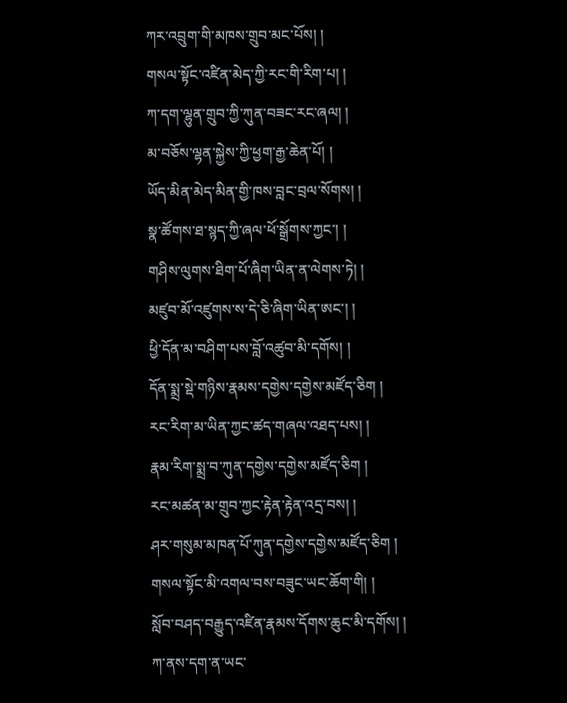ཀར་འབྲུག་གི་མཁས་གྲུབ་མང་པོས། །
གསལ་སྟོང་འཛིན་མེད་ཀྱི་རང་གི་རིག་པ། །
ཀ་དག་ལྷུན་གྲུབ་ཀྱི་ཀུན་བཟང་རང་ཞལ། །
མ་བཅོས་ལྷན་སྐྱེས་ཀྱི་ཕྱག་རྒྱ་ཆེན་པོ། །
ཡོད་མིན་མེད་མིན་གྱི་ཁས་བླང་བྲལ་སོགས། །
སྣ་ཚོགས་ཐ་སྙད་ཀྱི་ཞལ་ཕོ་སྒྲོགས་ཀྱང་། །
གཤིས་ལུགས་ཐིག་པོ་ཞིག་ཡིན་ན་ལེགས་ཏེ། །
མཛུབ་མོ་འཛུགས་ས་དེ་ཅི་ཞིག་ཡིན་ཨང་། །
ཕྱི་དོན་མ་བཤིག་པས་བློ་འཚུབ་མི་དགོས། །
དོན་སྨྲ་སྡེ་གཉིས་རྣམས་དགྱེས་དགྱེས་མཛོད་ཅིག །
རང་རིག་མ་ཡིན་ཀྱང་ཚད་གཞལ་འཐད་པས། །
རྣམ་རིག་སྨྲ་བ་ཀུན་དགྱེས་དགྱེས་མཛོད་ཅིག །
རང་མཚན་མ་གྲུབ་ཀྱང་རྟེན་རྟེན་འདྲ་བས། །
ཤར་གསུམ་མཁན་པོ་ཀུན་དགྱེས་དགྱེས་མཛོད་ཅིག །
གསལ་སྟོང་མི་འགལ་བས་བཟུང་ཡང་ཆོག་གི། །
སློབ་བཤད་བརྒྱུད་འཛིན་རྣམས་དོགས་ཆུང་མི་དགོས། །
ཀ་ནས་དག་ན་ཡང་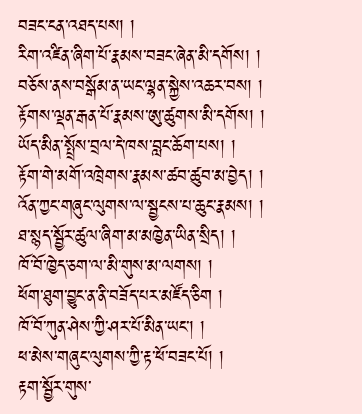བཟང་ངན་འཐད་པས། །
རིག་འཛིན་ཞིག་པོ་རྣམས་བཟང་ཞེན་མི་དགོས། །
བཅོས་ནས་བསྒོམ་ན་ཡང་ལྷན་སྐྱེས་འཆར་བས། །
རྟོགས་ལྡན་རྒན་པོ་རྣམས་ཨུ་ཚུགས་མི་དགོས། །
ཡོད་མིན་སྤྲོས་བྲལ་དེ་ཁས་བླང་ཆོག་པས། །
རྟོག་གེ་མགོ་འཁྲེགས་རྣམས་ཚབ་ཚུབ་མ་བྱེད། །
འོན་ཀྱང་གཞུང་ལུགས་ལ་སྦྱངས་པ་ཆུང་རྣམས། །
ཐ་སྙད་སྦྱོར་ཚུལ་ཞིག་མ་མཁྱེན་ཡིན་སྲིད། །
ཁོ་བོ་ཁྱེད་ཅག་ལ་མི་གུས་མ་ལགས། །
ཕོག་ཐུག་བྱུང་ན་ནི་བཟོད་པར་མཛོད་ཅིག །
ཁོ་བོ་ཀུན་ཤེས་ཀྱི་ཤར་པོ་མིན་ཡང་། །
ཕ་མེས་གཞུང་ལུགས་ཀྱི་རྟ་ཕོ་བཟང་པོ། །
རྟག་སྦྱོར་གུས་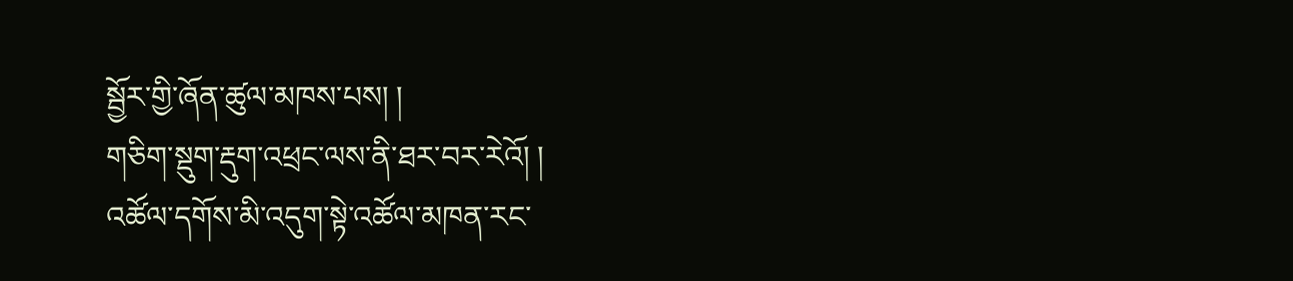སྦྱོར་གྱི་ཞོན་ཚུལ་མཁས་པས། །
གཅིག་སྡུག་རྡུག་འཕྲང་ལས་ནི་ཐར་བར་རེའོ། །
འཚོལ་དགོས་མི་འདུག་སྟེ་འཚོལ་མཁན་རང་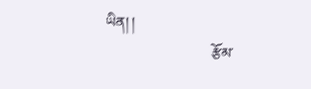ཡིན། །
                             རྩོམ་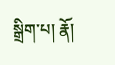སྒྲིག་པ། རྣོ།